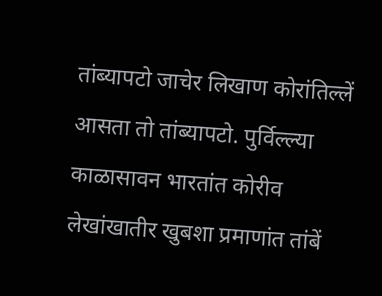तांब्यापटो जाचेर लिखाण कोरांतिल्लें आसता तो तांब्यापटो. पुर्विल्ल्या काळासावन भारतांत कोरीव लेखांखातीर खुबशा प्रमाणांत तांबें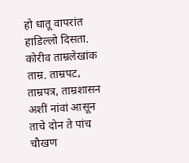हो धातू वापरांत हाडिल्लो दिसता. कोरीव ताम्रलेखांक ताम्र. ताम्रपट, ताम्रपत्र, ताम्रशासन अशीं नांवां आसून ताचे दोन ते पांच चौखण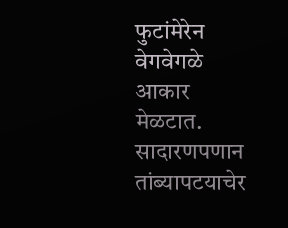फुटांमेरेन वेगवेगळे आकार मेळटात. सादारणपणान तांब्यापटयाचेर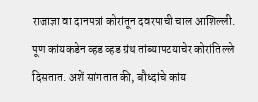राजाज्ञा वा दानपत्रां कोरांतून दवरपाची चाल आशिल्ली. पूण कांयकडेन व्हड व्हड ग्रंथ तांब्यापटयाचेर कोरांतिल्ले दिसतात. अशें सांगतात की, बौध्दांचे कांय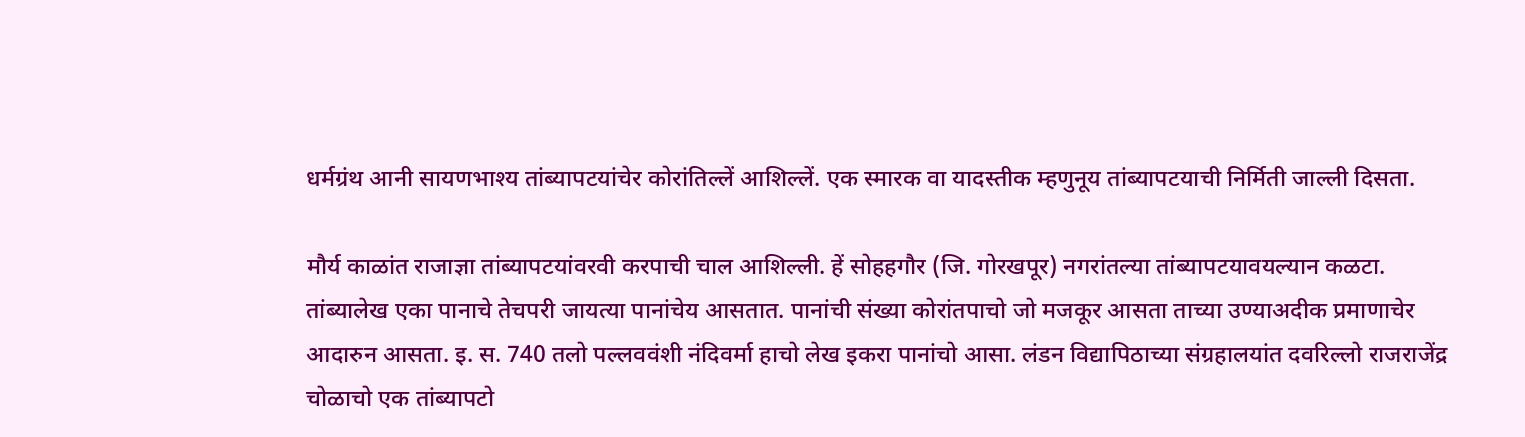धर्मग्रंथ आनी सायणभाश्य तांब्यापटयांचेर कोरांतिल्लें आशिल्लें. एक स्मारक वा यादस्तीक म्हणुनूय तांब्यापटयाची निर्मिती जाल्ली दिसता.

मौर्य काळांत राजाज्ञा तांब्यापटयांवरवी करपाची चाल आशिल्ली. हें सोहहगौर (जि. गोरखपूर) नगरांतल्या तांब्यापटयावयल्यान कळटा. तांब्यालेख एका पानाचे तेचपरी जायत्या पानांचेय आसतात. पानांची संख्या कोरांतपाचो जो मजकूर आसता ताच्या उण्याअदीक प्रमाणाचेर आदारुन आसता. इ. स. 740 तलो पल्लववंशी नंदिवर्मा हाचो लेख इकरा पानांचो आसा. लंडन विद्यापिठाच्या संग्रहालयांत दवरिल्लो राजराजेंद्र चोळाचो एक तांब्यापटो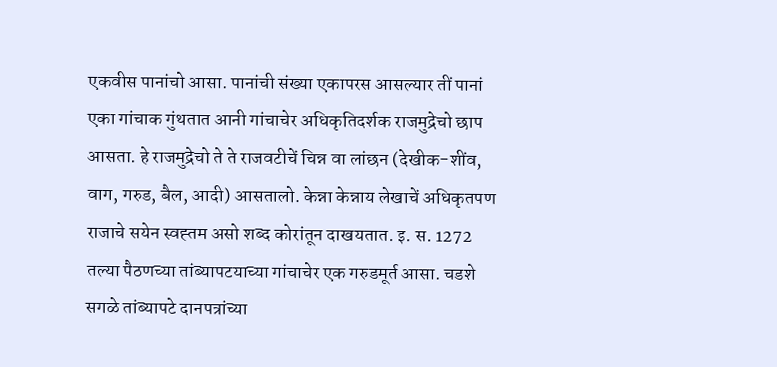एकवीस पानांचो आसा. पानांची संख्या एकापरस आसल्यार तीं पानां एका गांचाक गुंथतात आनी गांचाचेर अधिकृतिदर्शक राजमुद्रेचो छाप आसता. हे राजमुद्रेचो ते ते राजवटीचें चिन्न वा लांछन (देखीक-शींव, वाग, गरुड, बैल, आदी) आसतालो. केन्ना केन्नाय लेखाचें अधिकृतपण राजाचे सयेन स्वह्तम असो शब्द कोरांतून दाखयतात. इ. स. 1272 तल्या पैठणच्या तांब्यापटयाच्या गांचाचेर एक गरुडमूर्त आसा. चडशे सगळे तांब्यापटे दानपत्रांच्या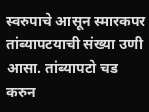स्वरुपाचे आसून स्मारकपर तांब्यापटयाची संख्या उणी आसा. तांब्यापटो चड करुन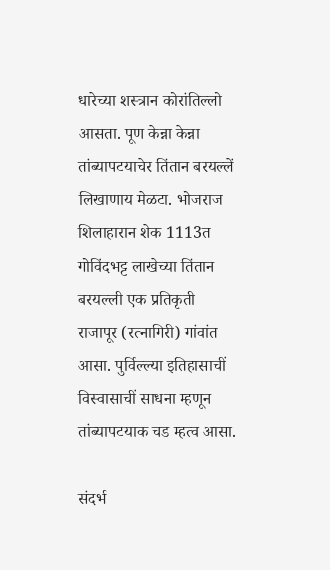धारेच्या शस्त्रान कोरांतिल्लो आसता. पूण केन्ना केन्ना तांब्यापटयाचेर तिंतान बरयल्लें लिखाणाय मेळटा. भोजराज शिलाहारान शेक 1113त गोविंदभट्ट लाखेच्या तिंतान बरयल्ली एक प्रतिकृती राजापूर (रत्नागिरी) गांवांत आसा. पुर्विल्ल्या इतिहासाचीं विस्वासाचीं साधना म्हणून तांब्यापटयाक चड म्हत्व आसा.

संदर्भ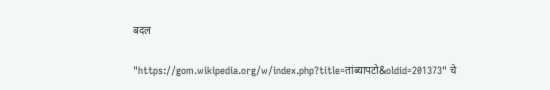बदल

"https://gom.wikipedia.org/w/index.php?title=तांब्यापटो&oldid=201373" चे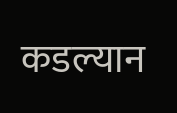कडल्यान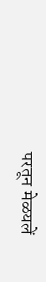परतून मेळयलें